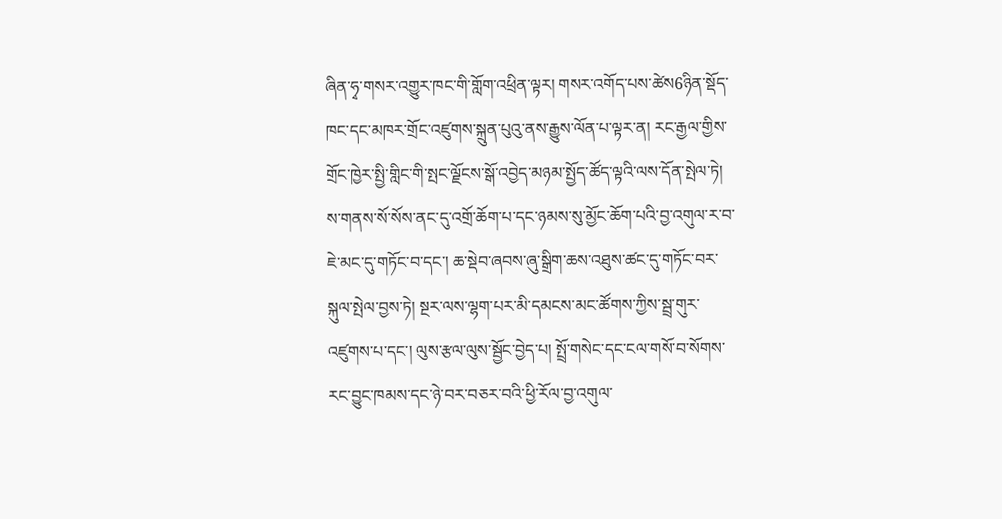ཞིན་ཧྭ་གསར་འགྱུར་ཁང་གི་གློག་འཕྲིན་ལྟར། གསར་འགོད་པས་ཚེས6ཉིན་སྡོད་ཁང་དང་མཁར་གྲོང་འཛུགས་སྐྲུན་པུའུ་ནས་རྒྱུས་ལོན་པ་ལྟར་ན། རང་རྒྱལ་གྱིས་གྲོང་ཁྱེར་སྤྱི་གླིང་གི་སྤང་ལྗོངས་སྒོ་འབྱེད་མཉམ་སྤྱོད་ཚོད་ལྟའི་ལས་དོན་སྤེལ་ཏེ། ས་གནས་སོ་སོས་ནང་དུ་འགྲོ་ཆོག་པ་དང་ཉམས་སུ་མྱོང་ཆོག་པའི་བྱ་འགུལ་ར་བ་ཇེ་མང་དུ་གཏོང་བ་དང་། ཆ་སྡེབ་ཞབས་ཞུ་སྒྲིག་ཆས་འཐུས་ཚང་དུ་གཏོང་བར་སྐུལ་སྤེལ་བྱས་ཏེ། སྔར་ལས་ལྷག་པར་མི་དམངས་མང་ཚོགས་ཀྱིས་སྦྲ་གུར་འཛུགས་པ་དང་། ལུས་རྩལ་ལུས་སྦྱོང་བྱེད་པ། སྤྲོ་གསེང་དང་ངལ་གསོ་བ་སོགས་རང་བྱུང་ཁམས་དང་ཉེ་བར་བཅར་བའི་ཕྱི་རོལ་བྱ་འགུལ་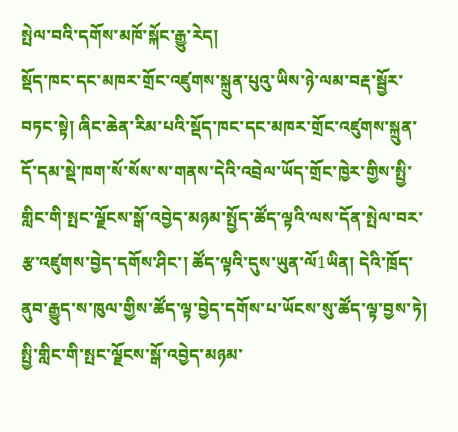སྤེལ་བའི་དགོས་མཁོ་སྐོང་རྒྱུ་རེད།
སྡོད་ཁང་དང་མཁར་གྲོང་འཛུགས་སྐྲུན་པུའུ་ཡིས་ཉེ་ལམ་བརྡ་སྦྱོར་བཏང་སྟེ། ཞིང་ཆེན་རིམ་པའི་སྡོད་ཁང་དང་མཁར་གྲོང་འཛུགས་སྐྲུན་དོ་དམ་སྡེ་ཁག་སོ་སོས་ས་གནས་དེའི་འབྲེལ་ཡོད་གྲོང་ཁྱེར་གྱིས་སྤྱི་གླིང་གི་སྤང་ལྗོངས་སྒོ་འབྱེད་མཉམ་སྤྱོད་ཚོད་ལྟའི་ལས་དོན་སྤེལ་བར་རྩ་འཛུགས་བྱེད་དགོས་ཤིང་། ཚོད་ལྟའི་དུས་ཡུན་ལོ1ཡིན། དེའི་ཁྲོད་ནུབ་རྒྱུད་ས་ཁུལ་གྱིས་ཚོད་ལྟ་བྱེད་དགོས་པ་ཡོངས་སུ་ཚོད་ལྟ་བྱས་ཏེ། སྤྱི་གླིང་གི་སྤང་ལྗོངས་སྒོ་འབྱེད་མཉམ་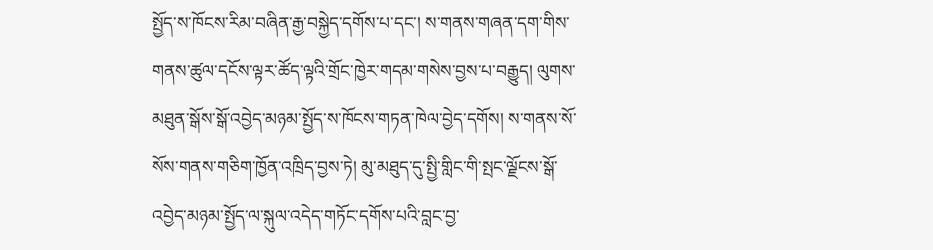སྤྱོད་ས་ཁོངས་རིམ་བཞིན་རྒྱ་བསྐྱེད་དགོས་པ་དང་། ས་གནས་གཞན་དག་གིས་གནས་ཚུལ་དངོས་ལྟར་ཚོད་ལྟའི་གྲོང་ཁྱེར་གདམ་གསེས་བྱས་པ་བརྒྱུད། ལུགས་མཐུན་སྒོས་སྒོ་འབྱེད་མཉམ་སྤྱོད་ས་ཁོངས་གཏན་ཁེལ་བྱེད་དགོས། ས་གནས་སོ་སོས་གནས་གཅིག་ཁྱོན་འཁྲིད་བྱས་ཏེ། མུ་མཐུད་དུ་སྤྱི་གླིང་གི་སྤང་ལྗོངས་སྒོ་འབྱེད་མཉམ་སྤྱོད་ལ་སྐུལ་འདེད་གཏོང་དགོས་པའི་བླང་བྱ་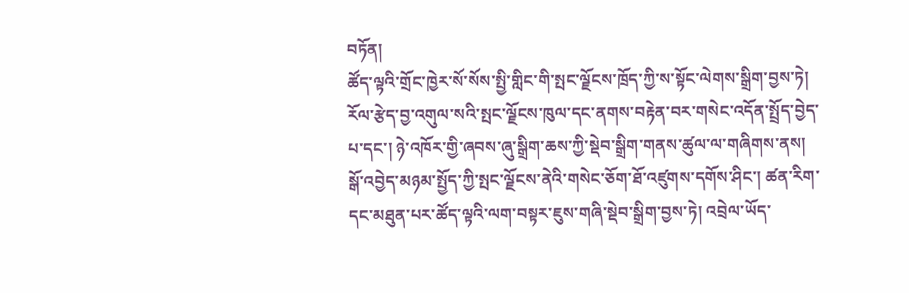བཏོན།
ཚོད་ལྟའི་གྲོང་ཁྱེར་སོ་སོས་སྤྱི་གླིང་གི་སྤང་ལྗོངས་ཁྲོད་ཀྱི་ས་སྟོང་ལེགས་སྒྲིག་བྱས་ཏེ། རོལ་རྩེད་བྱ་འགུལ་སའི་སྤང་ལྗོངས་ཁུལ་དང་ནགས་བརྟེན་བར་གསེང་འདོན་སྤྲོད་བྱེད་པ་དང་། ཉེ་འཁོར་གྱི་ཞབས་ཞུ་སྒྲིག་ཆས་ཀྱི་སྡེབ་སྒྲིག་གནས་ཚུལ་ལ་གཞིགས་ནས། སྒོ་འབྱེད་མཉམ་སྤྱོད་ཀྱི་སྤང་ལྗོངས་ནེའི་གསེང་ཅོག་ཐོ་འཛུགས་དགོས་ཤིང་། ཚན་རིག་དང་མཐུན་པར་ཚོད་ལྟའི་ལག་བསྟར་ཇུས་གཞི་སྡེབ་སྒྲིག་བྱས་ཏེ། འབྲེལ་ཡོད་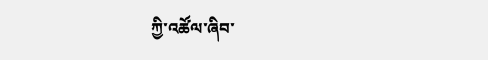ཀྱི་འཚོལ་ཞིབ་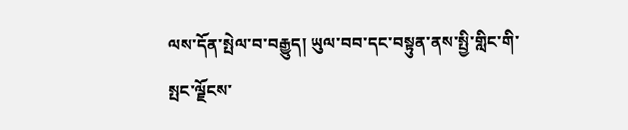ལས་དོན་སྤེལ་བ་བརྒྱུད། ཡུལ་བབ་དང་བསྟུན་ནས་སྤྱི་གླིང་གི་སྤང་ལྗོངས་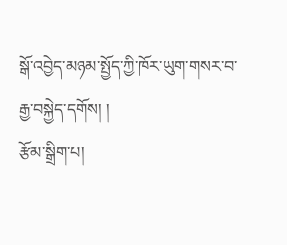སྒོ་འབྱེད་མཉམ་སྤྱོད་ཀྱི་ཁོར་ཡུག་གསར་བ་རྒྱ་བསྐྱེད་དགོས། །
རྩོམ་སྒྲིག་པ།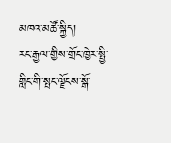མཁའ་མཚོ་སྐྱིད།
རང་རྒྱལ་གྱིས་གྲོང་ཁྱེར་སྤྱི་གླིང་གི་སྤང་ལྗོངས་སྒོ་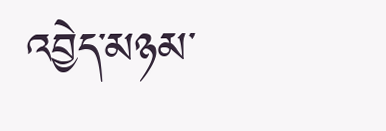འབྱེད་མཉམ་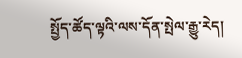སྤྱོད་ཚོད་ལྟའི་ལས་དོན་སྤེལ་རྒྱུ་རེད།